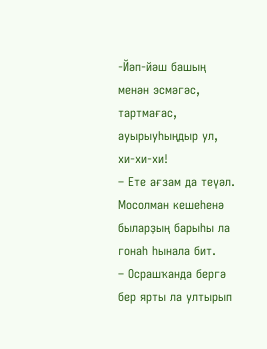-Йәп-йәш башың менән эсмәгәс, тартмағас, ауырыуһыңдыр ул, хи-хи-хи!
– Ете ағзам да теүәл. Мосолман кешеһенә быларҙың барыһы ла гонаһ һынала бит.
– Осрашҡанда бергә бер ярты ла ултырып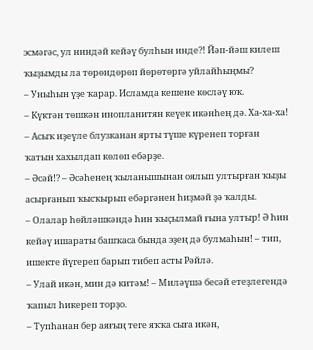эсмәгәс, ул ниндәй кейәү булһын инде?! Йәп-йәш килеш ҡыҙымды ла төрөндөрөп йөрөтөргә уйлайһыңмы?
– Уныһын үҙе ҡарар. Исламда кешене көсләү юҡ.
– Күктән төшкән инопланитян кеүек икәнһең дә. Ха-ха-ха! – Асыҡ иҙеүле блузканан ярты түше күренеп торған ҡатын хахылдап көлөп ебәрҙе.
– Әсәй!? – Әсәһенең ҡыланышынан оялып ултырған ҡыҙы асырғанып ҡысҡырып ебәргәнен һиҙмәй ҙә ҡалды.
– Олалар һөйләшкәндә һин ҡыҫылмай ғына ултыр! Ә һин кейәү ишараты башҡаса бында эҙең дә булмаһын! – тип, ишекте йүгереп барып тибеп асты Рәйлә.
– Улай икән, мин дә китәм! – Миләүшә бесәй етеҙлегендә ҡапыл һикереп торҙо.
– Тупһанан бер аяғың теге яҡҡа сыға икән,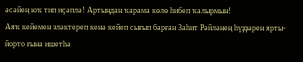әсәйең юҡ тип иҫәплә! Артыңдан ҡарама көлө һибеп ҡалырмын!
Аяҡ кейемен эләктереп кенә кейеп сығып барған Заһит Рәйләнең һүҙҙәрен ярты-йорто ғына ишетһә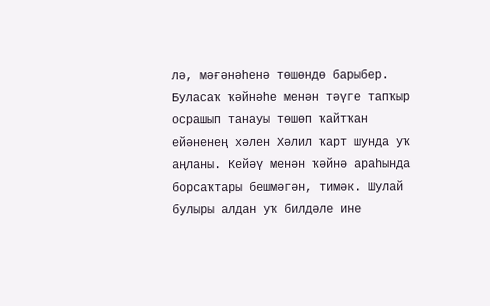лә, мәғәнәһенә төшөндө барыбер.
Буласаҡ ҡәйнәһе менән тәүге тапҡыр осрашып танауы төшөп ҡайтҡан ейәненең хәлен Хәлил ҡарт шунда уҡ аңланы. Кейәү менән ҡәйнә араһында борсаҡтары бешмәгән, тимәк. Шулай булыры алдан уҡ билдәле ине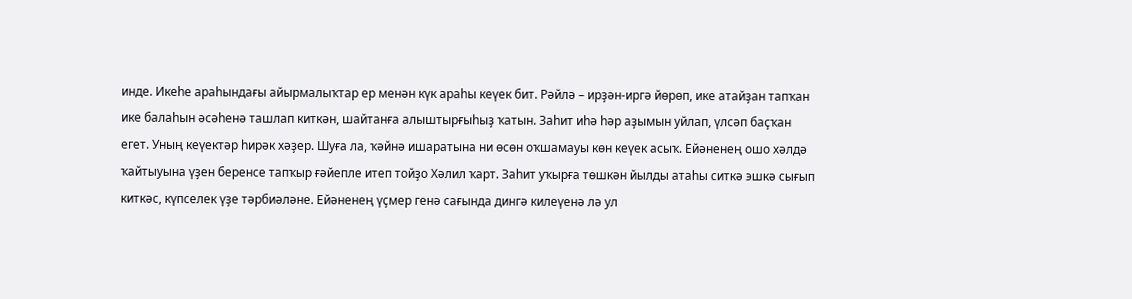инде. Икеһе араһындағы айырмалыҡтар ер менән күк араһы кеүек бит. Рәйлә – ирҙән-иргә йөрөп, ике атайҙан тапҡан ике балаһын әсәһенә ташлап киткән, шайтанға алыштырғыһыҙ ҡатын. Заһит иһә һәр аҙымын уйлап, үлсәп баҫҡан егет. Уның кеүектәр һирәк хәҙер. Шуға ла, ҡәйнә ишаратына ни өсөн оҡшамауы көн кеүек асыҡ. Ейәненең ошо хәлдә ҡайтыуына үҙен беренсе тапҡыр ғәйепле итеп тойҙо Хәлил ҡарт. Заһит уҡырға төшкән йылды атаһы ситкә эшкә сығып киткәс, күпселек үҙе тәрбиәләне. Ейәненең үҫмер генә сағында дингә килеүенә лә ул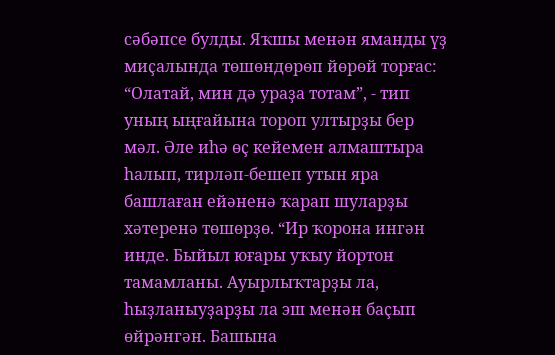сәбәпсе булды. Яҡшы менән яманды үҙ миҫалында төшөндөрөп йөрөй торғас: “Олатай, мин дә ураҙа тотам”, - тип уның ыңғайына тороп ултырҙы бер мәл. Әле иһә өҫ кейемен алмаштыра һалып, тирләп-бешеп утын яра башлаған ейәненә ҡарап шуларҙы хәтеренә төшөрҙө. “Ир ҡорона ингән инде. Быйыл юғары уҡыу йортон тамамланы. Ауырлыҡтарҙы ла, һыҙланыуҙарҙы ла эш менән баҫып өйрәнгән. Башына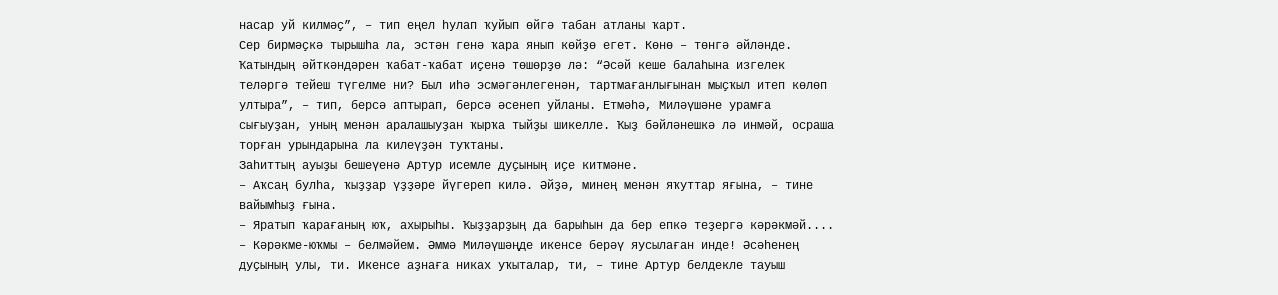насар уй килмәҫ”, – тип еңел һулап ҡуйып өйгә табан атланы ҡарт.
Сер бирмәҫкә тырышһа ла, эстән генә ҡара янып көйҙө егет. Көнө – төнгә әйләнде. Ҡатындың әйткәндәрен ҡабат-ҡабат иҫенә төшөрҙө лә: “Әсәй кеше балаһына изгелек теләргә тейеш түгелме ни? Был иһә эсмәгәнлегенән, тартмағанлығынан мыҫҡыл итеп көлөп ултыра”, – тип, берсә аптырап, берсә әсенеп уйланы. Етмәһә, Миләүшәне урамға сығыуҙан, уның менән аралашыуҙан ҡырҡа тыйҙы шикелле. Ҡыҙ бәйләнешкә лә инмәй, осраша торған урындарына ла килеүҙән туҡтаны.
Заһиттың ауыҙы бешеүенә Артур исемле дуҫының иҫе китмәне.
– Аҡсаң булһа, ҡыҙҙар үҙҙәре йүгереп килә. Әйҙә, минең менән яҡуттар яғына, – тине вайымһыҙ ғына.
– Яратып ҡарағаның юҡ, ахырыһы. Ҡыҙҙарҙың да барыһын да бер епкә теҙергә кәрәкмәй....
– Кәрәкме-юҡмы – белмәйем. Әммә Миләүшәңде икенсе берәү яусылаған инде! Әсәһенең дуҫының улы, ти. Икенсе аҙнаға никах уҡыталар, ти, – тине Артур белдекле тауыш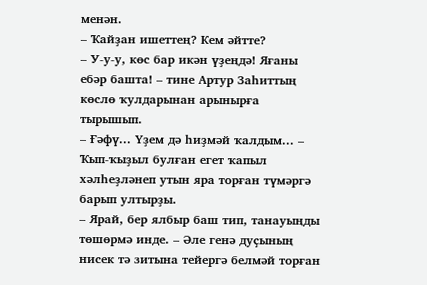менән.
– Ҡайҙан ишеттең? Кем әйтте?
– У-у-у, көс бар икән үҙеңдә! Яғаны ебәр башта! – тине Артур Заһиттың көслө ҡулдарынан арынырға тырышып.
– Ғәфү... Үҙем дә һиҙмәй ҡалдым... – Ҡып-ҡыҙыл булған егет ҡапыл хәлһеҙләнеп утын яра торған түмәргә барып ултырҙы.
– Ярай, бер ялбыр баш тип, танауыңды төшөрмә инде. – Әле генә дуҫының нисек тә зитына тейергә белмәй торған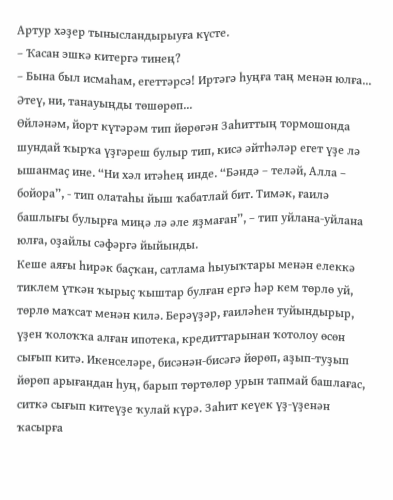Артур хәҙер тынысландырыуға күсте.
– Ҡасан эшкә китергә тинең?
– Бына был исмаһам, егеттәрсә! Иртәгә һуңға таң менән юлға... Әтеү, ни, танауыңды төшөрөп...
Өйләнәм, йорт күтәрәм тип йөрөгән Заһиттың тормошонда шундай ҡырҡа үҙгәреш булыр тип, кисә әйтһәләр егет үҙе лә ышанмаҫ ине. “Ни хәл итәһең инде. “Бәндә – теләй, Алла – бойора”, - тип олатаһы йыш ҡабатлай бит. Тимәк, ғаилә башлығы булырға миңә лә әле яҙмаған”, – тип уйлана-уйлана юлға, оҙайлы сәфәргә йыйынды.
Кеше аяғы һирәк баҫҡан, сатлама һыуыҡтары менән елеккә тиклем үткән ҡырыҫ ҡыштар булған ергә һәр кем төрлө уй, төрлө маҡсат менән килә. Берәүҙәр, ғаиләһен туйындырыр, үҙен ҡолоҡҡа алған ипотека, кредиттарынан ҡотолоу өсөн сығып китә. Икенселәре, бисәнән-бисәгә йөрөп, аҙып-туҙып йөрөп арығандан һуң, барып төртөлөр урын тапмай башлағас, ситкә сығып китеүҙе ҡулай күрә. Заһит кеүек үҙ-үҙенән ҡасырға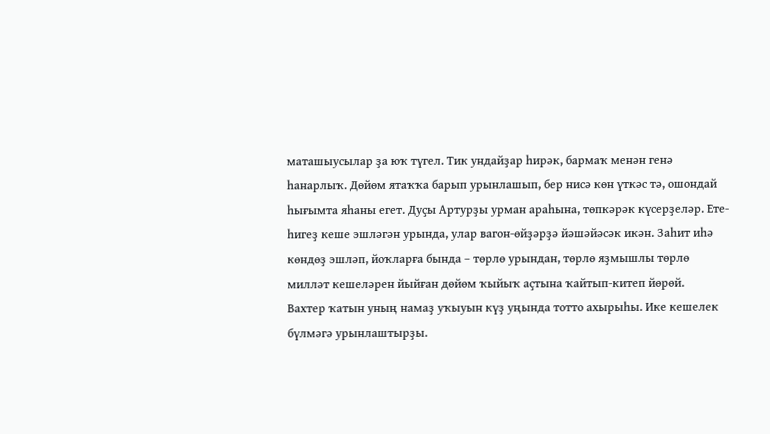маташыусылар ҙа юҡ түгел. Тик ундайҙар һирәк, бармаҡ менән генә һанарлыҡ. Дөйөм ятаҡҡа барып урынлашып, бер нисә көн үткәс тә, ошондай һығымта яһаны егет. Дуҫы Артурҙы урман араһына, төпкәрәк күсерҙеләр. Ете-һигеҙ кеше эшләгән урында, улар вагон-өйҙәрҙә йәшәйәсәк икән. Заһит иһә көндөҙ эшләп, йоҡларға бында – төрлө урындан, төрлө яҙмышлы төрлө милләт кешеләрен йыйған дөйөм ҡыйыҡ аҫтына ҡайтып-китеп йөрөй.
Вахтер ҡатын уның намаҙ уҡыуын күҙ уңында тотто ахырыһы. Ике кешелек бүлмәгә урынлаштырҙы.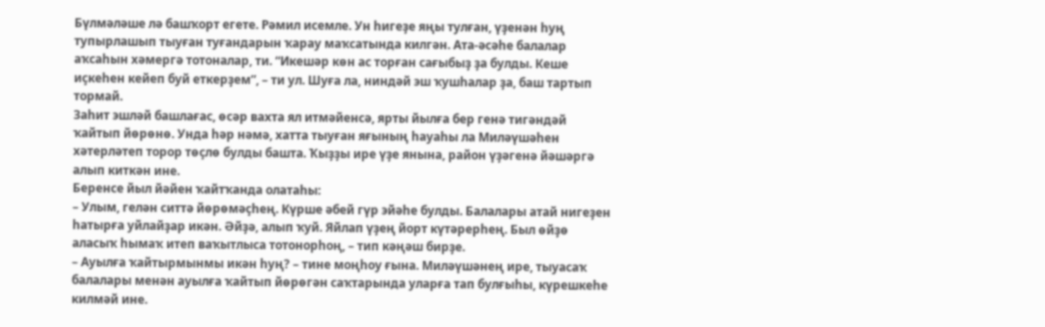Бүлмәләше лә башҡорт егете. Рәмил исемле. Ун һигеҙе яңы тулған, үҙенән һуң тупырлашып тыуған туғандарын ҡарау маҡсатында килгән. Ата-әсәһе балалар аҡсаһын хәмергә тотоналар, ти. “Икешәр көн ас торған сағыбыҙ ҙа булды. Кеше иҫкеһен кейеп буй еткерҙем”, – ти ул. Шуға ла, ниндәй эш ҡушһалар ҙа, баш тартып тормай.
Заһит эшләй башлағас, өсәр вахта ял итмәйенсә, ярты йылға бер генә тигәндәй ҡайтып йөрөнө. Унда һәр нәмә, хатта тыуған яғының һауаһы ла Миләүшәһен хәтерләтеп торор төҫлө булды башта. Ҡыҙҙы ире үҙе янына, район үҙәгенә йәшәргә алып киткән ине.
Беренсе йыл йәйен ҡайтҡанда олатаһы:
– Улым, гелән ситтә йөрөмәҫһең. Күрше әбей гүр эйәһе булды. Балалары атай нигеҙен һатырға уйлайҙар икән. Әйҙә, алып ҡуй. Яйлап үҙең йорт күтәрерһең. Был өйҙө аласыҡ һымаҡ итеп ваҡытлыса тотонорһоң, – тип кәңәш бирҙе.
– Ауылға ҡайтырмынмы икән һуң? – тине моңһоу ғына. Миләүшәнең ире, тыуасаҡ балалары менән ауылға ҡайтып йөрөгән саҡтарында уларға тап булғыһы, күрешкеһе килмәй ине.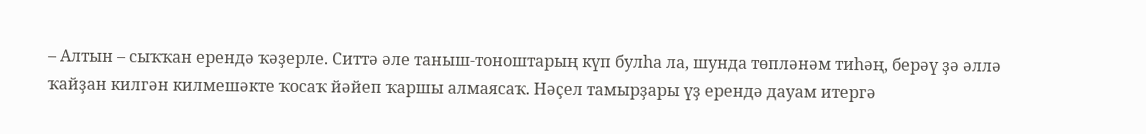– Алтын – сыҡҡан ерендә ҡәҙерле. Ситтә әле таныш-тоноштарың күп булһа ла, шунда төпләнәм тиһәң, берәү ҙә әллә ҡайҙан килгән килмешәкте ҡосаҡ йәйеп ҡаршы алмаясаҡ. Нәҫел тамырҙары үҙ ерендә дауам итергә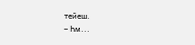тейеш.
– Һм...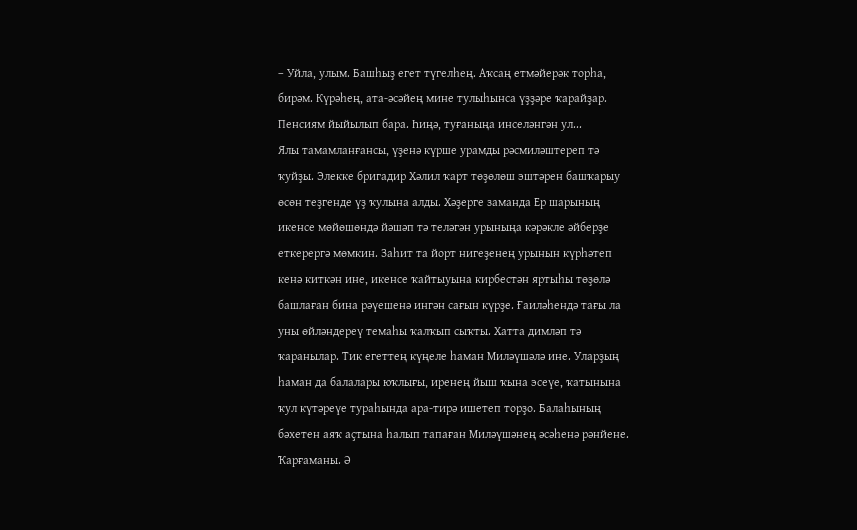– Уйла, улым. Башһыҙ егет түгелһең. Аҡсаң етмәйерәк торһа, бирәм. Күрәһең, ата-әсәйең мине тулыһынса үҙҙәре ҡарайҙар. Пенсиям йыйылып бара. Һиңә, туғаныңа инселәнгән ул...
Ялы тамамланғансы, үҙенә күрше урамды рәсмиләштереп тә ҡуйҙы. Элекке бригадир Хәлил ҡарт төҙөлөш эштәрен башҡарыу өсөн теҙгенде үҙ ҡулына алды. Хәҙерге заманда Ер шарының икенсе мөйөшөндә йәшәп тә теләгән урыныңа кәрәкле әйберҙе еткерергә мөмкин. Заһит та йорт нигеҙенең урынын күрһәтеп кенә киткән ине, икенсе ҡайтыуына кирбестән яртыһы төҙөлә башлаған бина рәүешенә ингән сағын күрҙе. Ғаиләһендә тағы ла уны өйләндереү темаһы ҡалҡып сыҡты. Хатта димләп тә ҡаранылар. Тик егеттең күңеле һаман Миләүшәлә ине. Уларҙың һаман да балалары юҡлығы, иренең йыш ҡына эсеүе, ҡатынына ҡул күтәреүе тураһында ара-тирә ишетеп торҙо. Балаһының бәхетен аяҡ аҫтына һалып тапаған Миләүшәнең әсәһенә рәнйене. Ҡарғаманы. Ә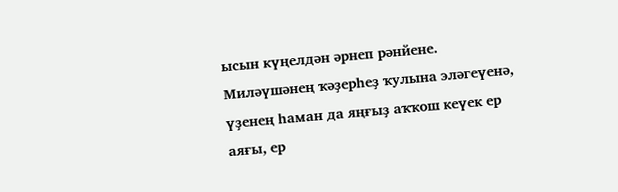ысын күңелдән әрнеп рәнйене. Миләүшәнең ҡәҙерһеҙ ҡулына эләгеүенә, үҙенең һаман да яңғыҙ аҡҡош кеүек ер аяғы, ер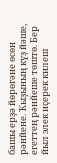башы ерҙә йөрөгәне өсөн рәнйене. Ҡыҙының күҙ йәше, егеттең рәнйеше төштө. Бер йыл элек иҫерек килеш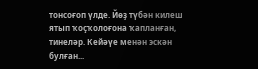тонсоғоп үлде. Йөҙ түбән килеш ятып ҡоҫҡолоғона ҡапланған, тинеләр. Кейәүе менән эскән булған...